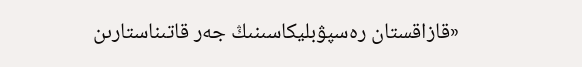«قازاقستان رەسپۋبليكاسىنىڭ جەر قاتىناستارىن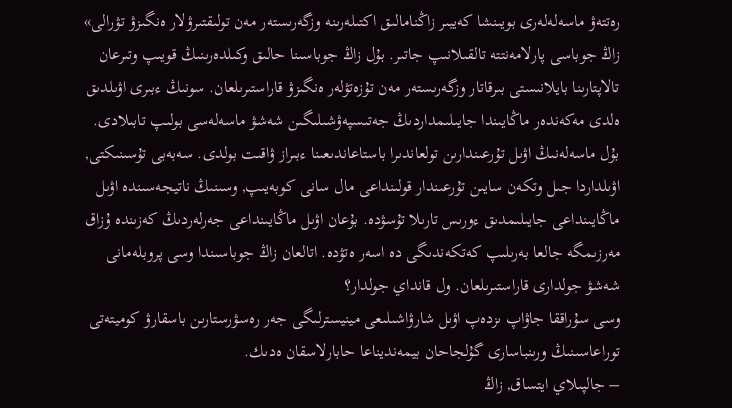رەتتەۋ ماسەلەلەرى بويىنشا كەيبىر زاڭنامالىق اكتىلەرىنە وزگەرىستەر مەن تولىقتىرۋلار ەنگىزۋ تۋرالى» زاڭ جوباسى پارلامەنتتە تالقىلانىپ جاتىر. بۇل زاڭ جوباسىنا حالىق وكىلدەرىنىڭ قويىپ وتىرعان تالاپتارىنا بايلانىستى بىرقاتار وزگەرىستەر مەن تۇزەتۋلەر ەنگىزۋ قاراستىرىلعان. سونىڭ ءبىرى اۋىلدىق ەلدى مەكەندەر ماڭايىندا جايىلىمداردىڭ جەتىسپەۋشىلىگىن شەشۋ ماسەلەسى بولىپ تابىلادى.
بۇل ماسەلەنىڭ اۋىل تۇرعىندارىن تولعاندىرا باستاعاندىعىنا ءبىراز ۋاقىت بولدى. سەبەبى تۇسىنىكتى, اۋىلداردا جىل وتكەن سايىن تۇرعىندار قولىنداعى مال سانى كوبەيىپ, وسىنىڭ ناتيجەسىندە اۋىل ماڭايىنداعى جايىلىمدىق ءورىس تارىلا تۇسۋدە. بۇعان اۋىل ماڭايىنداعى جەرلەردىڭ كەزىندە ۇزاق مەرزىمگە جالعا بەرىلىپ كەتكەندىگى دە اسەر ەتۋدە. اتالعان زاڭ جوباسىندا وسى پروبلەمانى شەشۋ جولدارى قاراستىرىلعان. ول قانداي جولدار؟
وسى سۇراققا جاۋاپ ىزدەپ اۋىل شارۋاشىلىعى مينيسترلىگى جەر رەسۋرستارىن باسقارۋ كوميتەتى توراعاسىنىڭ ورىنباسارى گۇلجاحان بيمەنديناعا حابارلاسقان ەدىك.
– جالپىلاي ايتساق, زاڭ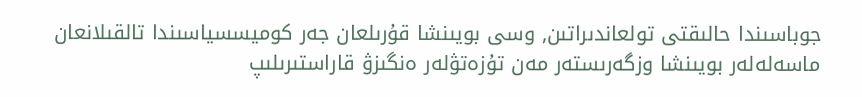جوباسىندا حالىقتى تولعاندىراتىن, وسى بويىنشا قۇرىلعان جەر كوميسسياسىندا تالقىلانعان ماسەلەلەر بويىنشا وزگەرىستەر مەن تۇزەتۋلەر ەنگىزۋ قاراستىرىلىپ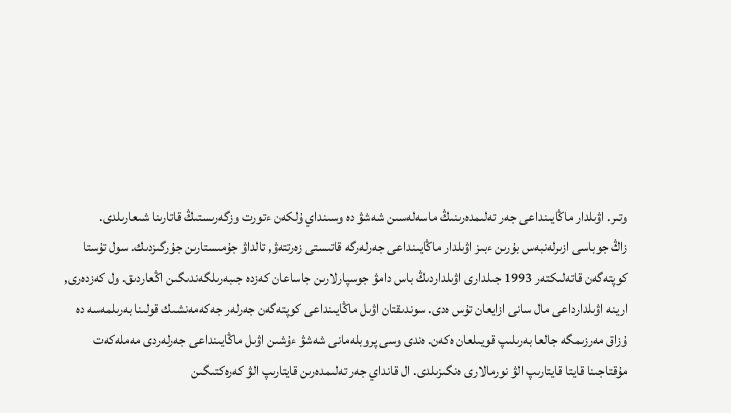وتىر. اۋىلدار ماڭايىنداعى جەر تەلىمدەرىنىڭ ماسەلەسىن شەشۋ دە وسىنداي ۇلكەن ءتورت وزگەرىستىڭ قاتارىنا شىعارىلدى.
زاڭ جوباسى ازىرلەنبەس بۇرىن ءبىز اۋىلدار ماڭايىنداعى جەرلەرگە قاتىستى زەرتتەۋ, تالداۋ جۇمىستارىن جۇرگىزدىك. سول تۇستا كوپتەگەن قاتەلىكتەر 1993 جىلدارى اۋىلداردىڭ باس دامۋ جوسپارلارىن جاساعان كەزدە جىبەرىلگەندىگىن اڭعاردىق. ول كەزدەرى, ارينە اۋىلدارداعى مال سانى ازايعان تۇس ەدى. سوندىقتان اۋىل ماڭايىنداعى كوپتەگەن جەرلەر جەكەمەنشىك قولىنا بەرىلمەسە دە ۇزاق مەرزىمگە جالعا بەرىلىپ قويىلعان ەكەن. ەندى وسى پروبلەمانى شەشۋ ءۇشىن اۋىل ماڭايىنداعى جەرلەردى مەملەكەت مۇقتاجىنا قايتا قايتارىپ الۋ نورمالارى ەنگىزىلدى. ال قانداي جەر تەلىمدەرىن قايتارىپ الۋ كەرەكتىگىن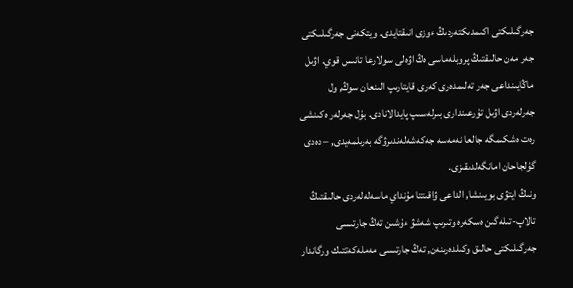جەرگىلىكتى اكىمدىكتەردىڭ ءوزى انىقتايدى. ويتكەنى جەرگىلىكتى جەر مەن حالىقتىڭ پروبلەماسى ەڭ اۋەلى سولارعا تانىس قوي. اۋىل ماڭايىنداعى جەر تەلىمدەرى كەرى قايتارىپ الىنعان سوڭ, ول جەرلەردى اۋىل تۇرعىندارى بىرلەسىپ پايدالانادى. بۇل جەرلەر ەكىنشى رەت ەشكىمگە جالعا نەمەسە جەكەشەلەندىرۋگە بەرىلمەيدى, – دەدى گۇلجاحان امانگەلدىقىزى.
ونىڭ ايتۋى بويىنشا, الداعى ۋاقىتتا مۇنداي ماسەلەلەردى حالىقتىڭ تالاپ-تىلەگىن ەسكەرە وتىرىپ شەشۋ ءۇشىن تەڭ جارتىسى جەرگىلىكتى حالىق وكىلدەرىنەن, تەڭ جارتىسى مەملەكەتتىك ورگاندار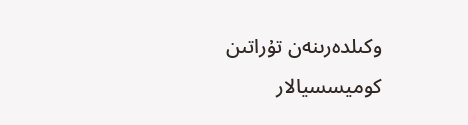وكىلدەرىنەن تۇراتىن كوميسسيالار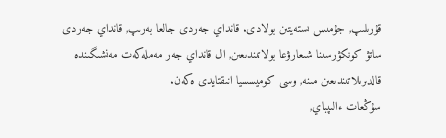قۇرىلىپ, جۇمىس ىستەيتىن بولادى. قانداي جەردى جالعا بەرىپ, قانداي جەردى ساتۋ كونكۋرسىنا شىعارۋعا بولاتىندىعىن, ال قانداي جەر مەملەكەت مەنشىگىندە قالدىرىلاتىندىعىن مىنە, وسى كوميسسيا انىقتايدى ەكەن.
سۇڭعات ءالىپباي,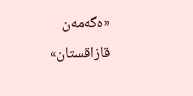«ەگەمەن قازاقستان»